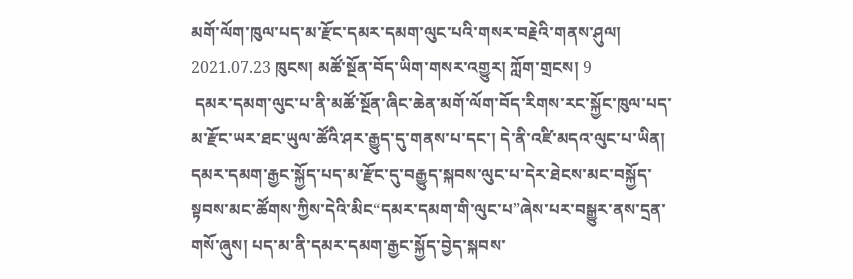མགོ་ལོག་ཁུལ་པད་མ་རྫོང་དམར་དམག་ལུང་པའི་གསར་བརྗེའི་གནས་ཤུལ།
2021.07.23 ཁུངས། མཚོ་སྔོན་བོད་ཡིག་གསར་འགྱུར། ཀློག་གྲངས། 9
 དམར་དམག་ལུང་པ་ནི་མཚོ་སྔོན་ཞིང་ཆེན་མགོ་ལོག་བོད་རིགས་རང་སྐྱོང་ཁུལ་པད་མ་རྫོང་ཡར་ཐང་ཡུལ་ཚོའི་ཤར་རྒྱུད་དུ་གནས་པ་དང་། དེ་ནི་འཛི་མདའ་ལུང་པ་ཡིན། དམར་དམག་རྒྱང་སྐྱོད་པད་མ་རྫོང་དུ་བརྒྱུད་སྐབས་ལུང་པ་དེར་ཐེངས་མང་བསྐྱོད་སྟབས་མང་ཚོགས་ཀྱིས་དེའི་མིང“དམར་དམག་གི་ལུང་པ”ཞེས་པར་བསྒྱུར་ནས་དྲན་གསོ་ཞུས། པད་མ་ནི་དམར་དམག་རྒྱང་སྐྱོད་བྱེད་སྐབས་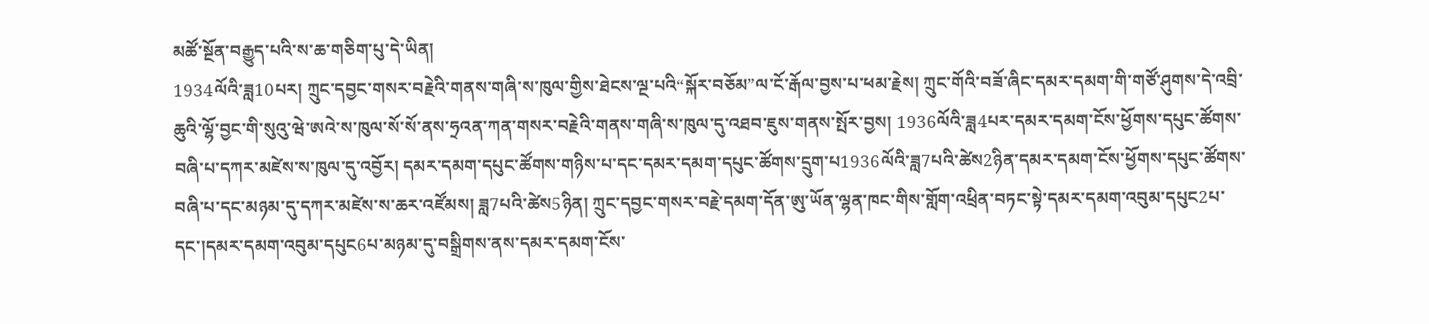མཚོ་སྔོན་བརྒྱུད་པའི་ས་ཆ་གཅིག་པུ་དེ་ཡིན།
1934ལོའི་ཟླ10པར། ཀྲུང་དབྱང་གསར་བརྗེའི་གནས་གཞི་ས་ཁུལ་གྱིས་ཐེངས་ལྔ་པའི“སྐོར་བཅོམ”ལ་ངོ་རྒོལ་བྱས་པ་ཕམ་རྗེས། ཀྲུང་གོའི་བཟོ་ཞིང་དམར་དམག་གི་གཙོ་ཤུགས་དེ་འབྲི་ཆུའི་ལྷོ་བྱང་གི་སུའུ་ཝེ་ཨའེ་ས་ཁུལ་སོ་སོ་ནས་ཧྲའན་ཀན་གསར་བརྗེའི་གནས་གཞི་ས་ཁུལ་དུ་འཐབ་ཇུས་གནས་སྤོར་བྱས། 1936ལོའི་ཟླ4པར་དམར་དམག་ངོས་ཕྱོགས་དཔུང་ཚོགས་བཞི་པ་དཀར་མཛེས་ས་ཁུལ་དུ་འབྱོར། དམར་དམག་དཔུང་ཚོགས་གཉིས་པ་དང་དམར་དམག་དཔུང་ཚོགས་དྲུག་པ1936ལོའི་ཟླ7པའི་ཚེས2ཉིན་དམར་དམག་ངོས་ཕྱོགས་དཔུང་ཚོགས་བཞི་པ་དང་མཉམ་དུ་དཀར་མཛེས་ས་ཆར་འཛོམས། ཟླ7པའི་ཚེས5ཉིན། ཀྲུང་དབྱང་གསར་བརྗེ་དམག་དོན་ཨུ་ཡོན་ལྷན་ཁང་གིས་གློག་འཕྲིན་བཏང་སྟེ་དམར་དམག་འབུམ་དཔུང2པ་དང་།དམར་དམག་འབུམ་དཔུང6པ་མཉམ་དུ་བསྒྲིགས་ནས་དམར་དམག་ངོས་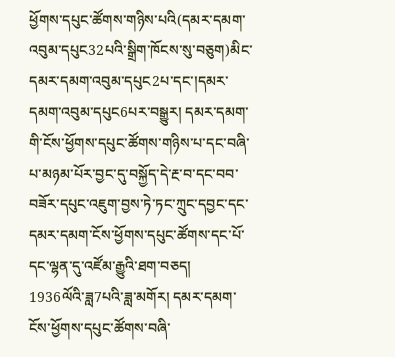ཕྱོགས་དཔུང་ཚོགས་གཉིས་པའི(དམར་དམག་འབུམ་དཔུང32པའི་སྒྲིག་ཁོངས་སུ་བཅུག)མིང་དམར་དམག་འབུམ་དཔུང2པ་དང་།དམར་དམག་འབུམ་དཔུང6པར་བསྒྱུར། དམར་དམག་གི་ངོས་ཕྱོགས་དཔུང་ཚོགས་གཉིས་པ་དང་བཞི་པ་མཉམ་པོར་བྱང་དུ་བསྐྱོད་དེ་རྔ་བ་དང་བབ་བཟོར་དཔུང་འཇུག་བྱས་ཏེ་ཏང་ཀྲུང་དབྱང་དང་དམར་དམག་ངོས་ཕྱོགས་དཔུང་ཚོགས་དང་པོ་དང་ལྷན་དུ་འཛོམ་རྒྱུའི་ཐག་བཅད།
1936ལོའི་ཟླ7པའི་ཟླ་མགོར། དམར་དམག་ངོས་ཕྱོགས་དཔུང་ཚོགས་བཞི་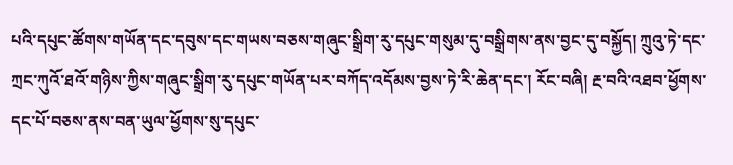པའི་དཔུང་ཚོགས་གཡོན་དང་དབུས་དང་གཡས་བཅས་གཞུང་སྒྲིག་རུ་དཔུང་གསུམ་དུ་བསྒྲིགས་ནས་བྱང་དུ་བསྐྱོད། ཀྲུའུ་ཏེ་དང་ཀྲང་ཀུའོ་ཐའོ་གཉིས་ཀྱིས་གཞུང་སྒྲིག་རུ་དཔུང་གཡོན་པར་བཀོད་འདོམས་བྱས་ཏེ་རི་ཆེན་དང་། རོང་བཞི། རྔ་བའི་འཐབ་ཕྱོགས་དང་པོ་བཅས་ནས་བན་ཡུལ་ཕྱོགས་སུ་དཔུང་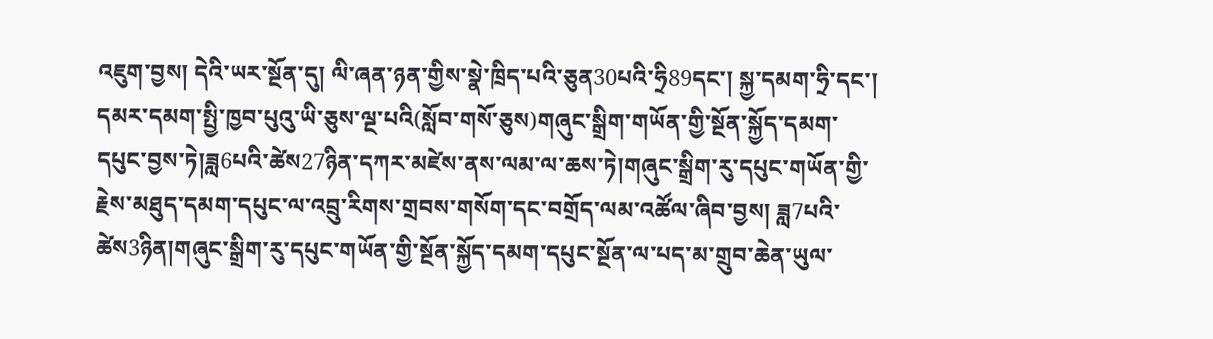འཇུག་བྱས། དེའི་ཡར་སྔོན་དུ། ལི་ཞན་ཉན་གྱིས་སྣེ་ཁྲིད་པའི་ཅུན30པའི་ཧྲི89དང་། སྐྱ་དམག་ཧྲི་དང་། དམར་དམག་སྤྱི་ཁྱབ་པུའུ་ཡི་ཅུས་ལྔ་པའི(སློབ་གསོ་ཅུས)གཞུང་སྒྲིག་གཡོན་གྱི་སྔོན་སྐྱོད་དམག་དཔུང་བྱས་ཏེ།ཟླ6པའི་ཚེས27ཉིན་དཀར་མཛེས་ནས་ལམ་ལ་ཆས་ཏེ།གཞུང་སྒྲིག་རུ་དཔུང་གཡོན་གྱི་རྗེས་མཐུད་དམག་དཔུང་ལ་འབྲུ་རིགས་གྲབས་གསོག་དང་བགྲོད་ལམ་འཚོལ་ཞིབ་བྱས། ཟླ7པའི་ཚེས3ཉིན།གཞུང་སྒྲིག་རུ་དཔུང་གཡོན་གྱི་སྔོན་སྐྱོད་དམག་དཔུང་སྔོན་ལ་པད་མ་གྲུབ་ཆེན་ཡུལ་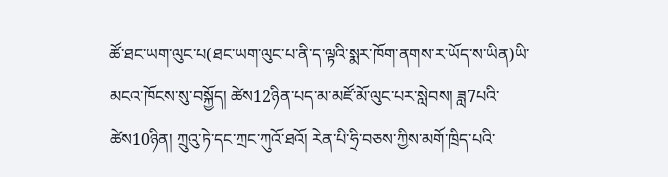ཚོ་ཐང་ཡག་ལུང་པ(ཐང་ཡག་ལུང་པ་ནི་ད་ལྟའི་སྨར་ཁོག་ནགས་ར་ཡོད་ས་ཡིན)ཡི་མངའ་ཁོངས་སུ་བསྐྱོད། ཚེས12ཉིན་པད་མ་མཛོ་མོ་ལུང་པར་སླེབས། ཟླ7པའི་ཚེས10ཉིན། ཀྲུའུ་ཏེ་དང་ཀྲང་ཀུའོ་ཐའོ། རེན་པི་ཧྲི་བཅས་ཀྱིས་མགོ་ཁྲིད་པའི་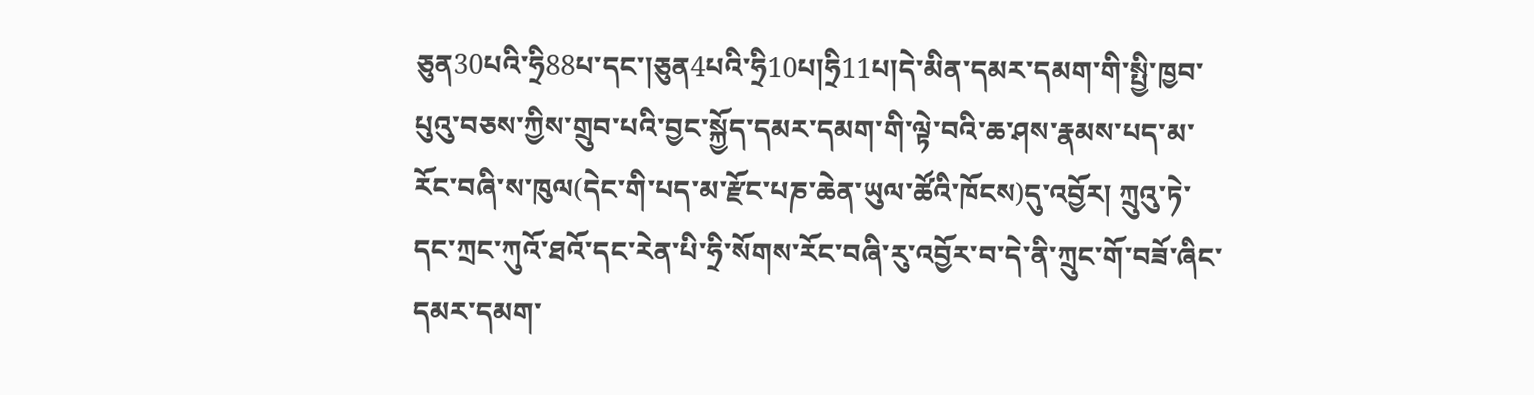ཅུན30པའི་ཧྲི88པ་དང་།ཅུན4པའི་ཧྲི10པ།ཧྲི11པ།དེ་མིན་དམར་དམག་གི་སྤྱི་ཁྱབ་པུའུ་བཅས་ཀྱིས་གྲུབ་པའི་བྱང་སྐྱོད་དམར་དམག་གི་ལྟེ་བའི་ཆ་ཤས་རྣམས་པད་མ་རོང་བཞི་ས་ཁུལ(དེང་གི་པད་མ་རྫོང་པཎ་ཆེན་ཡུལ་ཚོའི་ཁོངས)དུ་འབྱོར། ཀྲུའུ་ཏེ་དང་ཀྲང་ཀུའོ་ཐའོ་དང་རེན་པི་ཧྲི་སོགས་རོང་བཞི་རུ་འབྱོར་བ་དེ་ནི་ཀྲུང་གོ་བཟོ་ཞིང་དམར་དམག་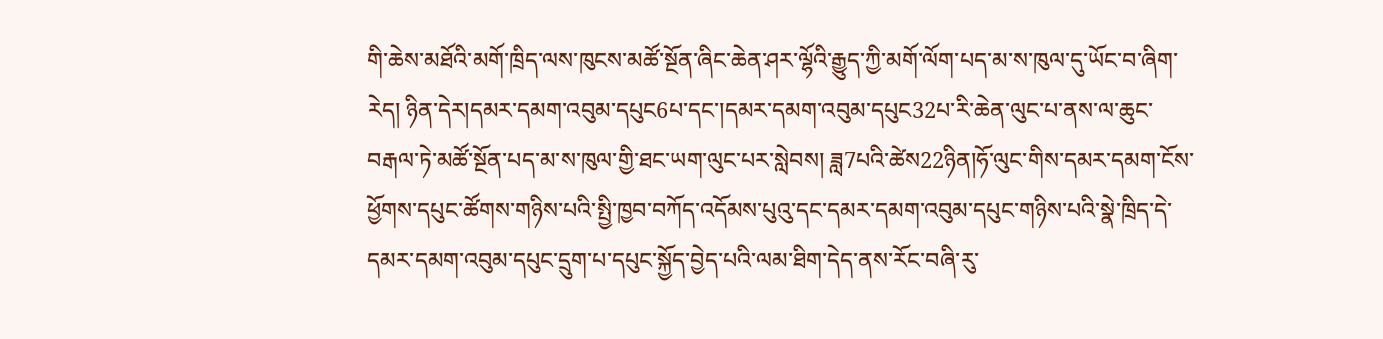གི་ཆེས་མཐོའི་མགོ་ཁྲིད་ལས་ཁུངས་མཚོ་སྔོན་ཞིང་ཆེན་ཤར་ལྷོའི་རྒྱུད་ཀྱི་མགོ་ལོག་པད་མ་ས་ཁུལ་དུ་ཡོང་བ་ཞིག་རེད། ཉིན་དེར།དམར་དམག་འབུམ་དཔུང6པ་དང་།དམར་དམག་འབུམ་དཔུང32པ་རི་ཆེན་ལུང་པ་ནས་ལ་ཆུང་བརྒལ་ཏེ་མཚོ་སྔོན་པད་མ་ས་ཁུལ་གྱི་ཐང་ཡག་ལུང་པར་སླེབས། ཟླ7པའི་ཚེས22ཉིན།ཧོ་ལུང་གིས་དམར་དམག་ངོས་ཕྱོགས་དཔུང་ཚོགས་གཉིས་པའི་སྤྱི་ཁྱབ་བཀོད་འདོམས་པུའུ་དང་དམར་དམག་འབུམ་དཔུང་གཉིས་པའི་སྣེ་ཁྲིད་དེ་དམར་དམག་འབུམ་དཔུང་དྲུག་པ་དཔུང་སྐྱོད་བྱེད་པའི་ལམ་ཐིག་དེད་ནས་རོང་བཞི་རུ་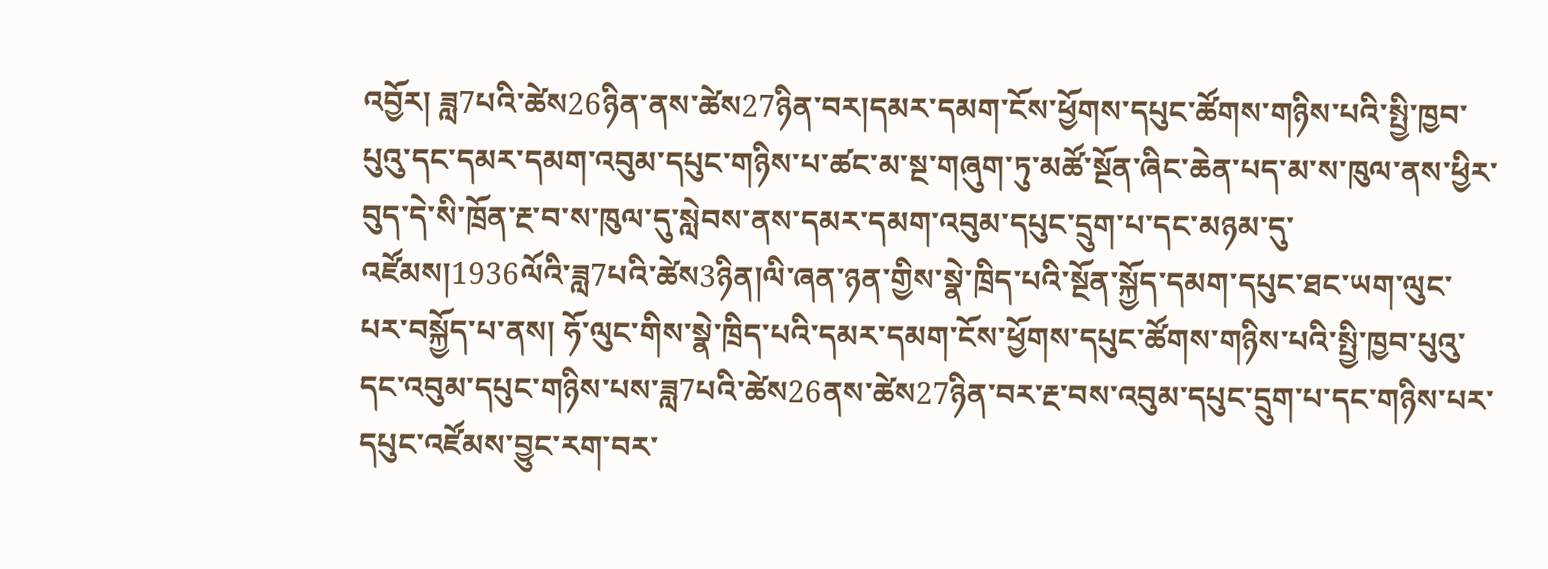འབྱོར། ཟླ7པའི་ཚེས26ཉིན་ནས་ཚེས27ཉིན་བར།དམར་དམག་ངོས་ཕྱོགས་དཔུང་ཚོགས་གཉིས་པའི་སྤྱི་ཁྱབ་པུའུ་དང་དམར་དམག་འབུམ་དཔུང་གཉིས་པ་ཚང་མ་སྔ་གཞུག་ཏུ་མཚོ་སྔོན་ཞིང་ཆེན་པད་མ་ས་ཁུལ་ནས་ཕྱིར་བུད་དེ་སི་ཁྲོན་རྔ་བ་ས་ཁུལ་དུ་སླེབས་ནས་དམར་དམག་འབུམ་དཔུང་དྲུག་པ་དང་མཉམ་དུ་འཛོམས།1936ལོའི་ཟླ7པའི་ཚེས3ཉིན།ལི་ཞན་ཉན་གྱིས་སྣེ་ཁྲིད་པའི་སྔོན་སྐྱོད་དམག་དཔུང་ཐང་ཡག་ལུང་པར་བསྐྱོད་པ་ནས། ཧོ་ལུང་གིས་སྣེ་ཁྲིད་པའི་དམར་དམག་ངོས་ཕྱོགས་དཔུང་ཚོགས་གཉིས་པའི་སྤྱི་ཁྱབ་པུའུ་དང་འབུམ་དཔུང་གཉིས་པས་ཟླ7པའི་ཚེས26ནས་ཚེས27ཉིན་བར་རྔ་བས་འབུམ་དཔུང་དྲུག་པ་དང་གཉིས་པར་དཔུང་འཛོམས་བྱུང་རག་བར་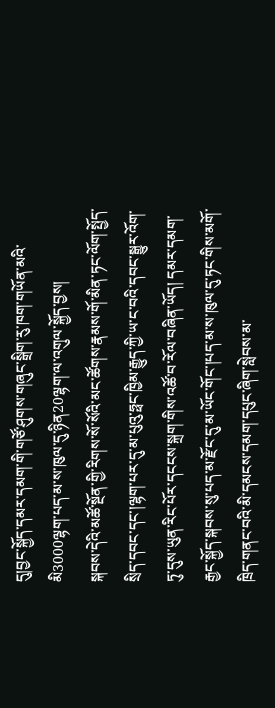དུ།བྱང་སྐྱོད་དམར་དམག་གི་གཙོ་ཤུགས་གཞུང་སྒྲིག་རུ་ཁག་གཡོན་མའི་མི3000ལྷག་པད་མ་ས་ཁུལ་དུ་ཉིན20ལྷག་ལ་འགུལ་སྐྱོད་བྱས།
སྐབས་དེའི་མཚོ་སྔོན་གྱི་རིགས་སོ་སོའི་མང་ཚོགས་རྣམས་གོ་མིན་ཏང་ལོག་སྤྱོད་སྲིད་དབང་དང་།ལྷག་པར་དུ་མ་པུའུ་ཧྥང་ཁྱིམ་རྒྱུད་ཀྱི་ཡ་ང་བའི་དབང་སྒྱུར་འོག་ཏུ་དུས་ཡུན་རིང་པོར་དངངས་སྐྲག་གིས་འཚོ་བ་རོལ་བཞིན་ཡོད། དམར་དམག་རྒྱང་སྐྱོད་སྐབས་སུ་པད་མ་རྫོང་དུ་མ་ཡོང་གོང་།པད་མ་ས་ཁུལ་དུ་ཏང་གིས་མགོ་ཁྲིད་གནང་བའི་མི་དམངས་དམག་དཔུང་ཞིག་སླེབས་མ་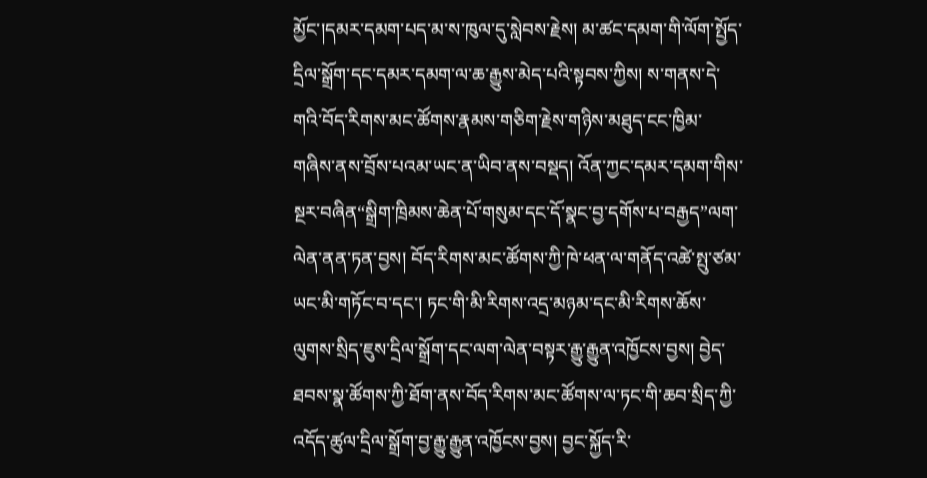མྱོང་།དམར་དམག་པད་མ་ས་ཁུལ་དུ་སླེབས་རྗེས། མ་ཚང་དམག་གི་ལོག་སྤྱོད་དྲིལ་སྒྲོག་དང་དམར་དམག་ལ་ཆ་རྒྱུས་མེད་པའི་སྟབས་ཀྱིས། ས་གནས་དེ་གའི་བོད་རིགས་མང་ཚོགས་རྣམས་གཅིག་རྗེས་གཉིས་མཐུད་ངང་ཁྱིམ་གཞིས་ནས་བྲོས་པའམ་ཡང་ན་ཡིབ་ནས་བསྡད། འོན་ཀྱང་དམར་དམག་གིས་སྔར་བཞིན“སྒྲིག་ཁྲིམས་ཆེན་པོ་གསུམ་དང་དོ་སྣང་བྱ་དགོས་པ་བརྒྱད”ལག་ལེན་ནན་ཏན་བྱས། བོད་རིགས་མང་ཚོགས་ཀྱི་ཁེ་ཕན་ལ་གནོད་འཚེ་སྤུ་ཙམ་ཡང་མི་གཏོང་བ་དང་། ཏང་གི་མི་རིགས་འདྲ་མཉམ་དང་མི་རིགས་ཆོས་ལུགས་སྲིད་ཇུས་དྲིལ་སྒྲོག་དང་ལག་ལེན་བསྟར་རྒྱུ་རྒྱུན་འཁྱོངས་བྱས། བྱེད་ཐབས་སྣ་ཚོགས་ཀྱི་ཐོག་ནས་བོད་རིགས་མང་ཚོགས་ལ་ཏང་གི་ཆབ་སྲིད་ཀྱི་འདོད་ཚུལ་དྲིལ་སྒྲོག་བྱ་རྒྱུ་རྒྱུན་འཁྱོངས་བྱས། བྱང་སྐྱོད་རི་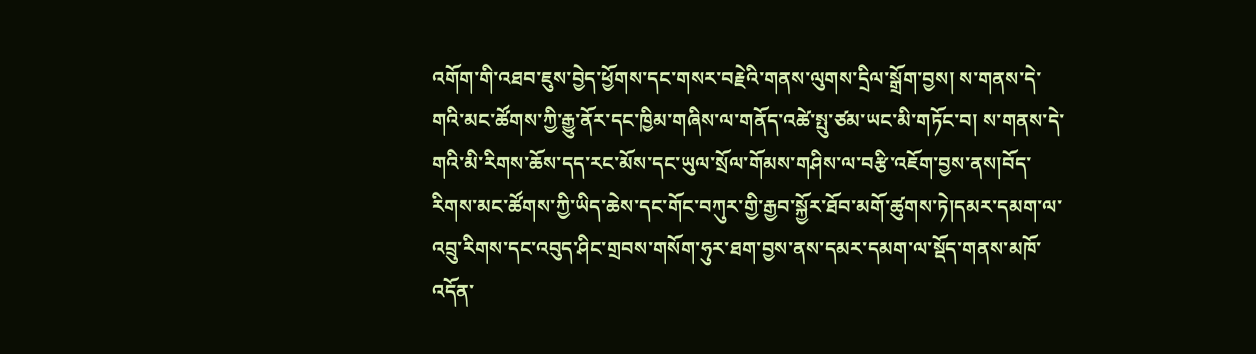འགོག་གི་འཐབ་ཇུས་བྱེད་ཕྱོགས་དང་གསར་བརྗེའི་གནས་ལུགས་དྲིལ་སྒྲོག་བྱས། ས་གནས་དེ་གའི་མང་ཚོགས་ཀྱི་རྒྱུ་ནོར་དང་ཁྱིམ་གཞིས་ལ་གནོད་འཚེ་སྤུ་ཙམ་ཡང་མི་གཏོང་བ། ས་གནས་དེ་གའི་མི་རིགས་ཆོས་དད་རང་མོས་དང་ཡུལ་སྲོལ་གོམས་གཤིས་ལ་བརྩི་འཇོག་བྱས་ནས།བོད་རིགས་མང་ཚོགས་ཀྱི་ཡིད་ཆེས་དང་གོང་བཀུར་གྱི་རྒྱབ་སྐྱོར་ཐོབ་མགོ་ཚུགས་ཏེ།དམར་དམག་ལ་འབྲུ་རིགས་དང་འབུད་ཤིང་གྲབས་གསོག་ཧུར་ཐག་བྱས་ནས་དམར་དམག་ལ་སྡོད་གནས་མཁོ་འདོན་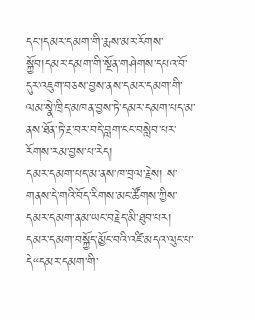དང་།དམར་དམག་གི་རྨས་མར་རོགས་སྐྱོབ།དམར་དམག་གི་སྔོན་གཤེགས་དཔའ་བོ་དུར་འཇུག་བཅས་བྱས་ནས་དམར་དམག་གི་ལམ་སྣེ་ཁྲིད་མཁན་བྱས་ཏེ་དམར་དམག་པད་མ་ནས་ཐོན་ཏེ་རྔ་བར་བདེ་བླག་ངང་བསླེབ་པར་རོགས་རམ་བྱས་པ་རེད།
དམར་དམག་པད་མ་ནས་ཁ་བྲལ་རྗེས། ས་གནས་དེ་གའི་བོད་རིགས་མང་ཚོགས་ཀྱིས་དམར་དམག་ནམ་ཡང་བརྗེད་མི་ཐུབ་པར། དམར་དམག་བསྐྱོད་མྱོང་བའི་འཛི་མདའ་ལུང་པ་དེ“དམར་དམག་གི་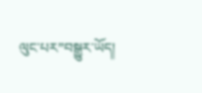ལུང་པར”བསྒྱུར་ཡོད།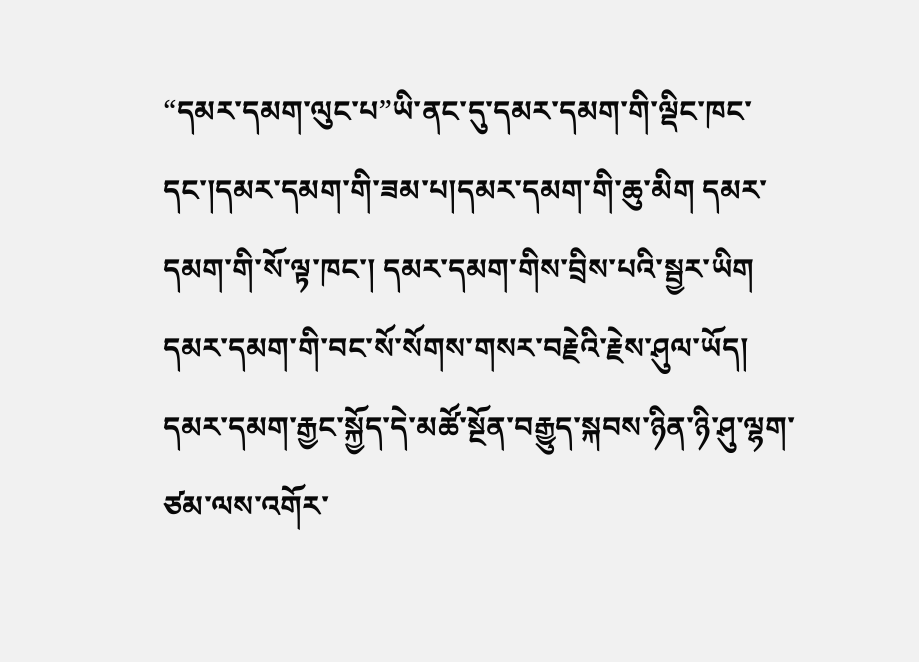“དམར་དམག་ལུང་པ”ཡི་ནང་དུ་དམར་དམག་གི་ལྡིང་ཁང་དང་།དམར་དམག་གི་ཟམ་པ།དམར་དམག་གི་ཆུ་མིག དམར་དམག་གི་སོ་ལྟ་ཁང་། དམར་དམག་གིས་བྲིས་པའི་སྦྱར་ཡིག དམར་དམག་གི་བང་སོ་སོགས་གསར་བརྗེའི་རྗེས་ཤུལ་ཡོད། དམར་དམག་རྒྱང་སྐྱོད་དེ་མཚོ་སྔོན་བརྒྱུད་སྐབས་ཉིན་ཉི་ཤུ་ལྷག་ཙམ་ལས་འགོར་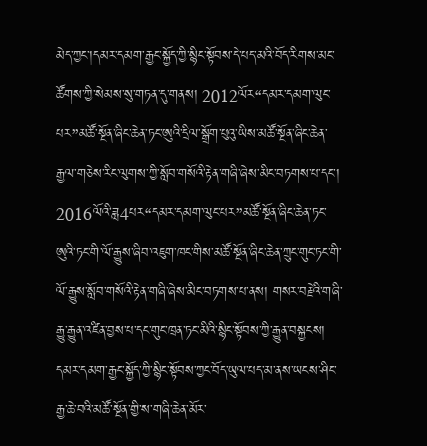མེད་ཀྱང་།དམར་དམག་རྒྱང་སྐྱོད་ཀྱི་སྙིང་སྟོབས་དེ་པད་མའི་བོད་རིགས་མང་ཚོགས་ཀྱི་སེམས་སུ་གཏན་དུ་གནས། 2012ལོར“དམར་དམག་ལུང་པར”མཚོ་སྔོན་ཞིང་ཆེན་ཏང་ཨུའི་དྲིལ་སྒྲོག་པུའུ་ཡིས་མཚོ་སྔོན་ཞིང་ཆེན་རྒྱལ་གཅེས་རིང་ལུགས་ཀྱི་སློབ་གསོའི་རྟེན་གཞི་ཞེས་མིང་བཏགས་པ་དང་། 2016ལོའི་ཟླ4པར“དམར་དམག་ལུང་པར”མཚོ་སྔོན་ཞིང་ཆེན་ཏང་ཨུའི་ཏང་གི་ལོ་རྒྱུས་ཞིབ་འཇུག་ཁང་གིས་མཚོ་སྔོན་ཞིང་ཆེན་ཀྲུང་གུང་ཏང་གི་ལོ་རྒྱུས་སློབ་གསོའི་རྟེན་གཞི་ཞེས་མིང་བཏགས་པ་ནས། གསར་བརྗེའི་གཞི་རྒྱུ་རྒྱུན་འཛིན་བྱས་པ་དང་གུང་ཁྲན་ཏང་མིའི་སྙིང་སྟོབས་ཀྱི་རྒྱུན་བསྐྱངས། དམར་དམག་རྒྱང་སྐྱོད་ཀྱི་སྙིང་སྟོབས་ཀྱང་བོད་ཡུལ་པད་མ་ནས་ཡངས་ཤིང་རྒྱ་ཆེ་བའི་མཚོ་སྔོན་གྱི་ས་གཞི་ཆེན་མོར་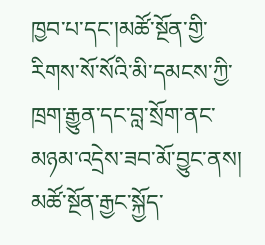ཁྱབ་པ་དང་།མཚོ་སྔོན་གྱི་རིགས་སོ་སོའི་མི་དམངས་ཀྱི་ཁྲག་རྒྱུན་དང་བླ་སྲོག་ནང་མཉམ་འདྲེས་ཟབ་མོ་བྱུང་ནས། མཚོ་སྔོན་རྒྱང་སྐྱོད་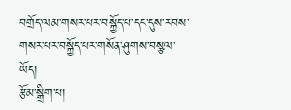བགྲོད་ལམ་གསར་པར་བསྐྱོད་པ་དང་དུས་རབས་གསར་པར་བསྐྱོད་པར་གསོན་ཤུགས་བསྩལ་ཡོད།
རྩོམ་སྒྲིག་པ།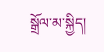སྒྲོལ་མ་སྐྱིད།